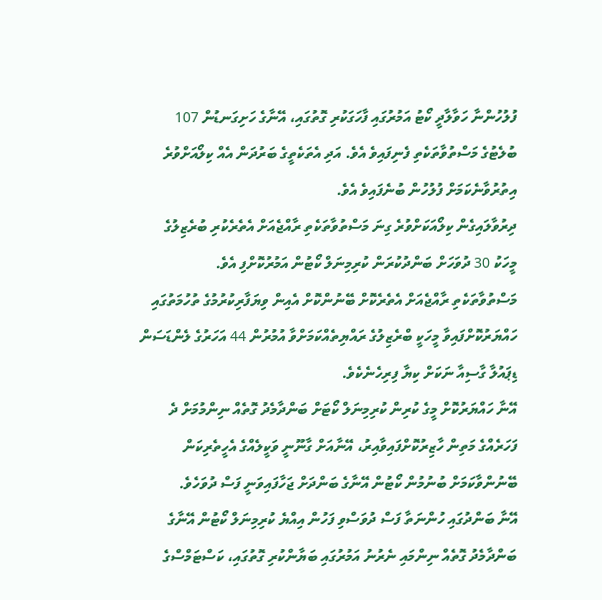ފުލުހުންނާ ހަވާލާދީ ކޯޓު އަމުރުގައި ފާހަގަކުރި ގޮތުގައި، އޭނާގެ ހަށިގަނޑުން 107 ބުލެޓުގެ މަސްތުވާތަކެތި ފެނިފައިވެ އެވެ. އަދި އެތަކެތީގެ ބަރުދަން އެއް ކިލޯއަށްވުރެ އިތުރުވާނެކަމަށް ފުލުހުން ބުނެފައިވެ އެވެ.
ދިރުވާލައިގެން ކިލޯއަކަށްވުރެ ގިނަ މަސްތުވާތަކެތި ރާއްޖެއަށް އެތެރެކުރި ބުރެޒިލުގެ މީހަކު 30 ދުވަހަށް ބަންދުކުރަން ކުރިމިނަލް ކޯޓުން އަމުރުކޮށްފި އެވެ.
މަސްތުވާތަކެތި ރާއްޖެއަށް އެތެރެކޮށް ބޭނުންކޮށް އެއިން ވިޔަފާރިކުރުމުގެ ތުހުމަތުގައި ހައްޔަރުކޮށްފައިވާ މީހަކީ ބްރެޒިލުގެ ރައްޔިތެއްކަމަށްވާ އުމުރުން 44 އަހަރުގެ ލެންޑަސަން ޑިޕައުލާ ގާސިއާ ނަކަށް ކިޔާ ފިރިހެނެކެވެ.
އޭނާ ހައްޔަރުކޮށް މީގެ ކުރިން ކުރިމިނަލް ކޯޓަށް ބަންދާމެދު ގޮތެއް ނިންމުމަށް ދެ ފަހަރެއްގެ މަތިން ހާޒިރުކޮށްފައިވާއިރު، އޭނާއަށް ގާނޫނީ ވަކީލެއްގެ އެހީތެރިކަން ބޭނުންވާކަމަށް ބުނުމުން ކޯޓުން އޭނާގެ ބަންދަށް ޖަހާފައިވަނީ ފަސް ދުވަހެވެ.
އޭނާ ބަންދުގައި ހުންނަތާ ފަސް ދުވަސްވި ފަހުން އިއްޔެ ކުރިމިނަލް ކޯޓުން އޭނާގެ ބަންދާމެދު ގޮތެއް ނިންމައި ނެރުނު އަމުރުގައި ބަޔާންކުރި ގޮތުގައި، ކަސްޓަމްސްގެ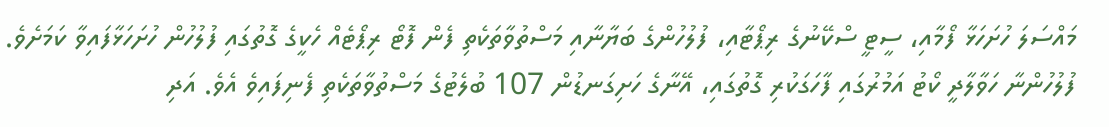މައްސަލަ ހުށަހަޅާ ފޯމާއި، ސީޓީ ސްކޭނުގެ ރިޕޯޓާއި، ފުލުހުންގެ ބަޔާނާއި މަސްތުވާތަކެތި ފެން ފޮޓޯ ރިޕޯޓެއް ހެކީގެ ގޮތުގައި ފުލުހުން ހުށަހަޅާފައިވާ ކަމަށެވެ.
ފުލުހުންނާ ހަވާލާދީ ކޯޓު އަމުރުގައި ފާހަގަކުރި ގޮތުގައި، އޭނާގެ ހަށިގަނޑުން 107 ބުލެޓުގެ މަސްތުވާތަކެތި ފެނިފައިވެ އެވެ. އަދި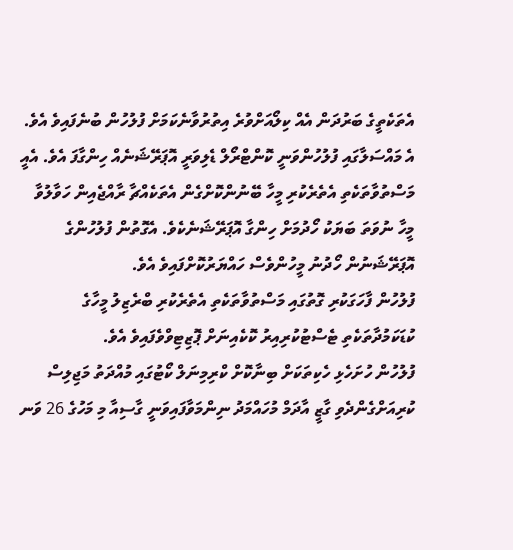އެތަކެތީގެ ބަރުދަން އެއް ކިލޯއަށްވުރެ އިތުރުވާނެކަމަށް ފުލުހުން ބުނެފައިވެ އެވެ.
އެ މައްސަލާގައި ފުލުހުންވަނީ ކޮންޓްރޯލް ޑެލިވަރީ އޮޕަރޭޝަނެއް ހިންގާފަ އެވެ. އެއީ މަސްތުވާތަކެތި އެތެރެކުރި މީހާ ބޭނުންކޮށްގެން އެތަކެއްޗާ ރާއްޖެއިން ހަވާލުވާ މީހާ ނުވަތަ ބަޔަކު ހޯދުމަށް ހިންގާ އޮޕަރޭޝަނެކެވެ. އެގޮތުން ފުލުހުންގެ އޮޕަރޭޝަނުން ހޯދުނު މީހުންވެސް ހައްޔަރުކޮށްފައިވެ އެވެ.
ފުލުހުން ފާހަގަކުރި ގޮތުގައި މަސްތުވާތަކެތި އެތެރެކުރި ބްރެޒިލު މީހާގެ ކުޑަކަމުދާތަކެތި ޓެސްޓުކުރިއިރު ކޮކެއިނަށް ޕޮޒިޓިވްވެފައިވެ އެވެ.
ފުލުހުން ހުށަހެޅި ހެކިތަކަށް ބިނާކޮށް ކްރިމިނަލް ކޯޓުގައި މުއްދަތު މަޖިލިސް ކުރިއަށްގެންދެވި ގާޒީ އާދަމް މުހައްމަދު ނިންމަވާފައިވަނީ ގާސިއާ މި މަހުގެ 26 ވަނ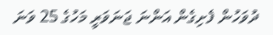ދުވަހުން ފެށިގެން އަންނަ ޖަނަވަރީ މަހުގެ 25 ވަނަ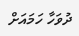ދުވަހާ ހަމައަށް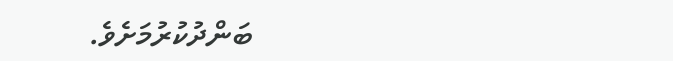ބަންދުކުރުމަށެވެ.